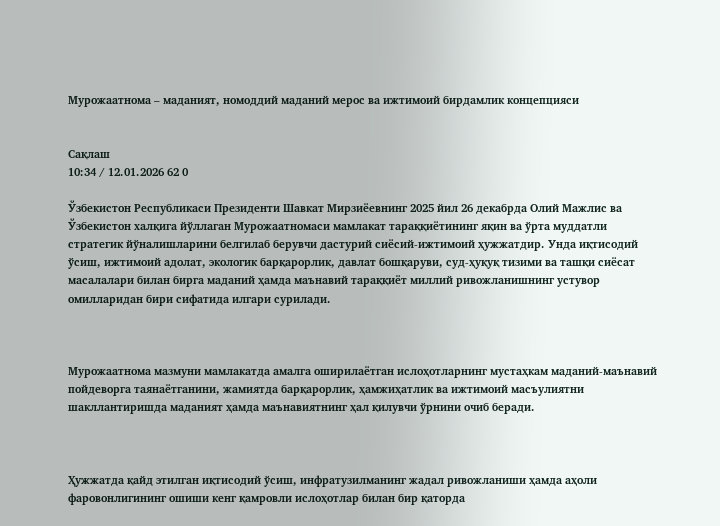Мурожаатнома – маданият, номоддий маданий мерос ва ижтимоий бирдамлик концепцияси


Сақлаш
10:34 / 12.01.2026 62 0

Ўзбекистон Республикаси Президенти Шавкат Мирзиёевнинг 2025 йил 26 декабрда Олий Мажлис ва Ўзбекистон халқига йўллаган Мурожаатномаси мамлакат тараққиётининг яқин ва ўрта муддатли стратегик йўналишларини белгилаб берувчи дастурий сиёсий-ижтимоий ҳужжатдир. Унда иқтисодий ўсиш, ижтимоий адолат, экологик барқарорлик, давлат бошқаруви, суд-ҳуқуқ тизими ва ташқи сиёсат масалалари билан бирга маданий ҳамда маънавий тараққиёт миллий ривожланишнинг устувор омилларидан бири сифатида илгари сурилади.



Мурожаатнома мазмуни мамлакатда амалга оширилаётган ислоҳотларнинг мустаҳкам маданий-маънавий пойдеворга таянаётганини, жамиятда барқарорлик, ҳамжиҳатлик ва ижтимоий масъулиятни шакллантиришда маданият ҳамда маънавиятнинг ҳал қилувчи ўрнини очиб беради.



Ҳужжатда қайд этилган иқтисодий ўсиш, инфратузилманинг жадал ривожланиши ҳамда аҳоли фаровонлигининг ошиши кенг қамровли ислоҳотлар билан бир қаторда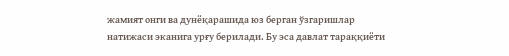жамият онги ва дунёқарашида юз берган ўзгаришлар натижаси эканига урғу берилади. Бу эса давлат тараққиёти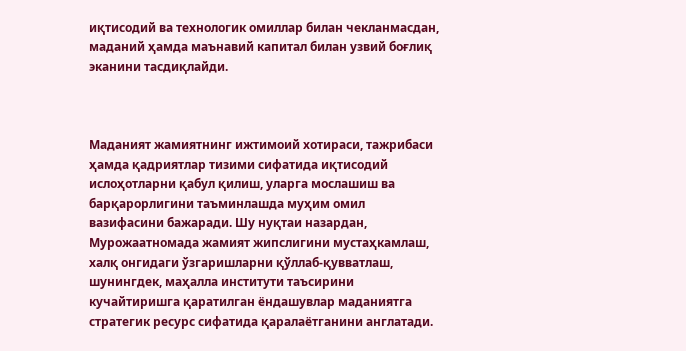иқтисодий ва технологик омиллар билан чекланмасдан, маданий ҳамда маънавий капитал билан узвий боғлиқ эканини тасдиқлайди.



Маданият жамиятнинг ижтимоий хотираси, тажрибаси ҳамда қадриятлар тизими сифатида иқтисодий ислоҳотларни қабул қилиш, уларга мослашиш ва барқарорлигини таъминлашда муҳим омил вазифасини бажаради. Шу нуқтаи назардан, Мурожаатномада жамият жипслигини мустаҳкамлаш, халқ онгидаги ўзгаришларни қўллаб-қувватлаш, шунингдек, маҳалла институти таъсирини кучайтиришга қаратилган ёндашувлар маданиятга стратегик ресурс сифатида қаралаётганини англатади.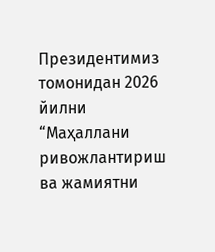Президентимиз томонидан 2026 йилни “Маҳаллани ривожлантириш ва жамиятни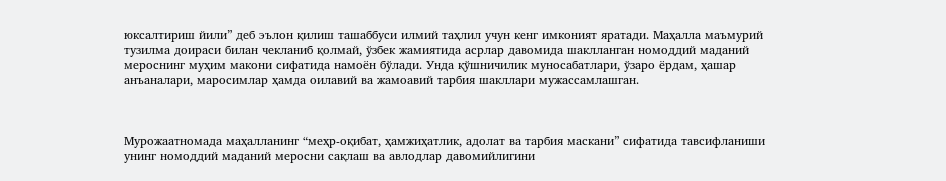юксалтириш йили” деб эълон қилиш ташаббуси илмий таҳлил учун кенг имконият яратади. Маҳалла маъмурий тузилма доираси билан чекланиб қолмай, ўзбек жамиятида асрлар давомида шаклланган номоддий маданий мероснинг муҳим макони сифатида намоён бўлади. Унда қўшничилик муносабатлари, ўзаро ёрдам, ҳашар анъаналари, маросимлар ҳамда оилавий ва жамоавий тарбия шакллари мужассамлашган.



Мурожаатномада маҳалланинг “меҳр-оқибат, ҳамжиҳатлик, адолат ва тарбия маскани” сифатида тавсифланиши унинг номоддий маданий меросни сақлаш ва авлодлар давомийлигини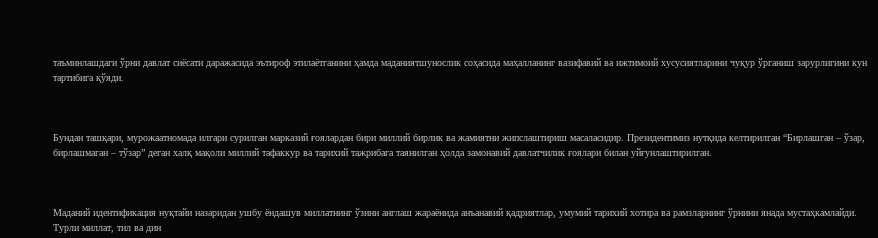таъминлашдаги ўрни давлат сиёсати даражасида эътироф этилаётганини ҳамда маданиятшунослик соҳасида маҳалланинг вазифавий ва ижтимоий хусусиятларини чуқур ўрганиш зарурлигини кун тартибига қўяди.



Бундан ташқари, мурожаатномада илгари сурилган марказий ғоялардан бири миллий бирлик ва жамиятни жипслаштириш масаласидир. Президентимиз нутқида келтирилган “Бирлашган – ўзар, бирлашмаган – тўзар” деган халқ мақоли миллий тафаккур ва тарихий тажрибага таянилган ҳолда замонавий давлатчилик ғоялари билан уйғунлаштирилган.



Маданий идентификация нуқтайи назаридан ушбу ёндашув миллатнинг ўзини англаш жараёнида анъанавий қадриятлар, умумий тарихий хотира ва рамзларнинг ўрнини янада мустаҳкамлайди. Турли миллат, тил ва дин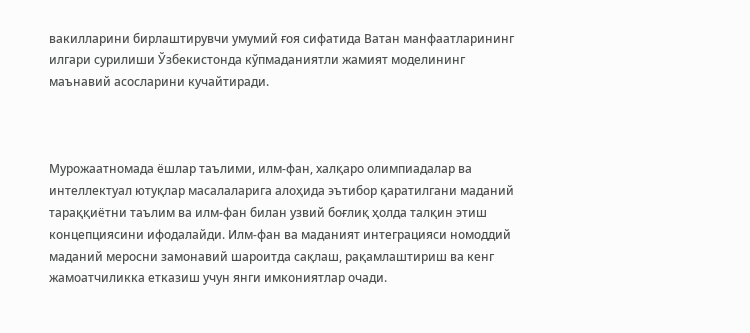вакилларини бирлаштирувчи умумий ғоя сифатида Ватан манфаатларининг илгари сурилиши Ўзбекистонда кўпмаданиятли жамият моделининг маънавий асосларини кучайтиради.



Мурожаатномада ёшлар таълими, илм-фан, халқаро олимпиадалар ва интеллектуал ютуқлар масалаларига алоҳида эътибор қаратилгани маданий тараққиётни таълим ва илм-фан билан узвий боғлиқ ҳолда талқин этиш концепциясини ифодалайди. Илм-фан ва маданият интеграцияси номоддий маданий меросни замонавий шароитда сақлаш, рақамлаштириш ва кенг жамоатчиликка етказиш учун янги имкониятлар очади.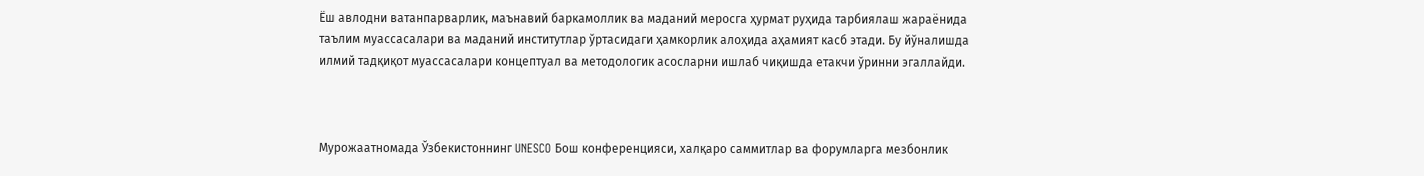Ёш авлодни ватанпарварлик, маънавий баркамоллик ва маданий меросга ҳурмат руҳида тарбиялаш жараёнида таълим муассасалари ва маданий институтлар ўртасидаги ҳамкорлик алоҳида аҳамият касб этади. Бу йўналишда илмий тадқиқот муассасалари концептуал ва методологик асосларни ишлаб чиқишда етакчи ўринни эгаллайди.



Мурожаатномада Ўзбекистоннинг UNESCO Бош конференцияси, халқаро саммитлар ва форумларга мезбонлик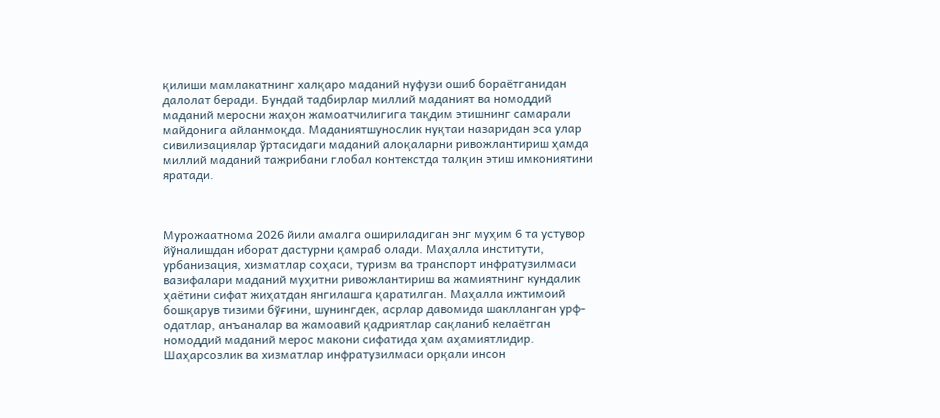қилиши мамлакатнинг халқаро маданий нуфузи ошиб бораётганидан далолат беради. Бундай тадбирлар миллий маданият ва номоддий маданий меросни жаҳон жамоатчилигига тақдим этишнинг самарали майдонига айланмоқда. Маданиятшунослик нуқтаи назаридан эса улар сивилизациялар ўртасидаги маданий алоқаларни ривожлантириш ҳамда миллий маданий тажрибани глобал контекстда талқин этиш имкониятини яратади.



Мурожаатнома 2026 йили амалга ошириладиган энг муҳим 6 та устувор йўналишдан иборат дастурни қамраб олади. Маҳалла институти, урбанизация, хизматлар соҳаси, туризм ва транспорт инфратузилмаси вазифалари маданий муҳитни ривожлантириш ва жамиятнинг кундалик ҳаётини сифат жиҳатдан янгилашга қаратилган. Маҳалла ижтимоий бошқарув тизими бўғини, шунингдек, асрлар давомида шаклланган урф-одатлар, анъаналар ва жамоавий қадриятлар сақланиб келаётган номоддий маданий мерос макони сифатида ҳам аҳамиятлидир. Шаҳарсозлик ва хизматлар инфратузилмаси орқали инсон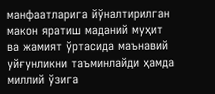манфаатларига йўналтирилган макон яратиш маданий муҳит ва жамият ўртасида маънавий уйғунликни таъминлайди ҳамда миллий ўзига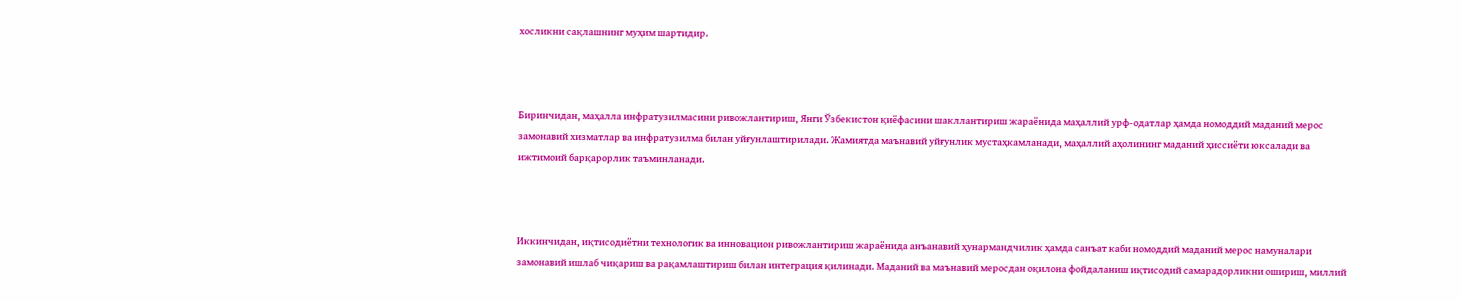хосликни сақлашнинг муҳим шартидир.



Биринчидан, маҳалла инфратузилмасини ривожлантириш, Янги Ўзбекистон қиёфасини шакллантириш жараёнида маҳаллий урф-одатлар ҳамда номоддий маданий мерос замонавий хизматлар ва инфратузилма билан уйғунлаштирилади. Жамиятда маънавий уйғунлик мустаҳкамланади, маҳаллий аҳолининг маданий ҳиссиёти юксалади ва ижтимоий барқарорлик таъминланади.



Иккинчидан, иқтисодиётни технологик ва инновацион ривожлантириш жараёнида анъанавий ҳунармандчилик ҳамда санъат каби номоддий маданий мерос намуналари замонавий ишлаб чиқариш ва рақамлаштириш билан интеграция қилинади. Маданий ва маънавий меросдан оқилона фойдаланиш иқтисодий самарадорликни ошириш, миллий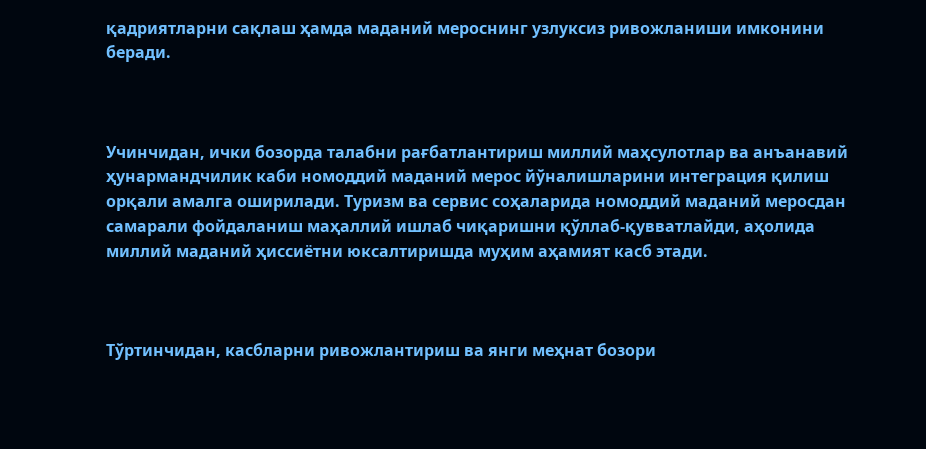қадриятларни сақлаш ҳамда маданий мероснинг узлуксиз ривожланиши имконини беради.



Учинчидан, ички бозорда талабни рағбатлантириш миллий маҳсулотлар ва анъанавий ҳунармандчилик каби номоддий маданий мерос йўналишларини интеграция қилиш орқали амалга оширилади. Туризм ва сервис соҳаларида номоддий маданий меросдан самарали фойдаланиш маҳаллий ишлаб чиқаришни қўллаб-қувватлайди, аҳолида миллий маданий ҳиссиётни юксалтиришда муҳим аҳамият касб этади.



Тўртинчидан, касбларни ривожлантириш ва янги меҳнат бозори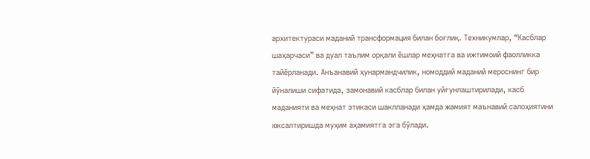архитектураси маданий трансформация билан боғлиқ. Техникумлар, “Касблар шаҳарчаси” ва дуал таълим орқали ёшлар меҳнатга ва ижтимоий фаолликка тайёрланади. Анъанавий ҳунармандчилик, номоддий маданий мероснинг бир йўналиши сифатида, замонавий касблар билан уйғунлаштирилади, касб маданияти ва меҳнат этикаси шаклланади ҳамда жамият маънавий салоҳиятини юксалтиришда муҳим аҳамиятга эга бўлади.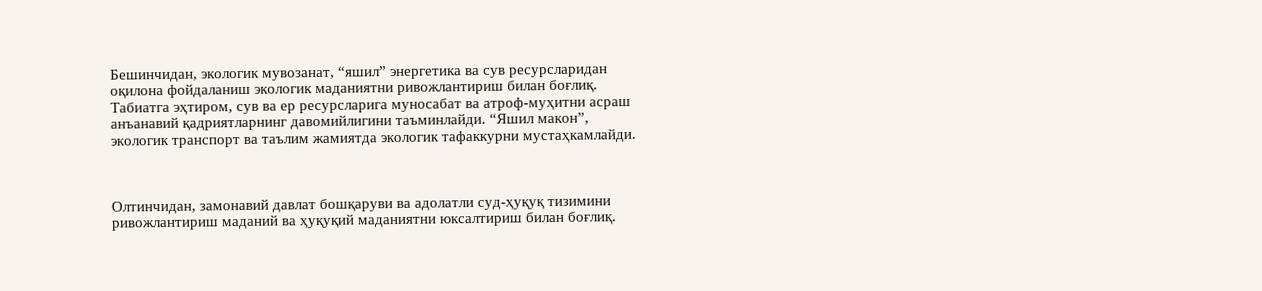Бешинчидан, экологик мувозанат, “яшил” энергетика ва сув ресурсларидан оқилона фойдаланиш экологик маданиятни ривожлантириш билан боғлиқ. Табиатга эҳтиром, сув ва ер ресурсларига муносабат ва атроф-муҳитни асраш анъанавий қадриятларнинг давомийлигини таъминлайди. “Яшил макон”, экологик транспорт ва таълим жамиятда экологик тафаккурни мустаҳкамлайди.



Олтинчидан, замонавий давлат бошқаруви ва адолатли суд-ҳуқуқ тизимини ривожлантириш маданий ва ҳуқуқий маданиятни юксалтириш билан боғлиқ.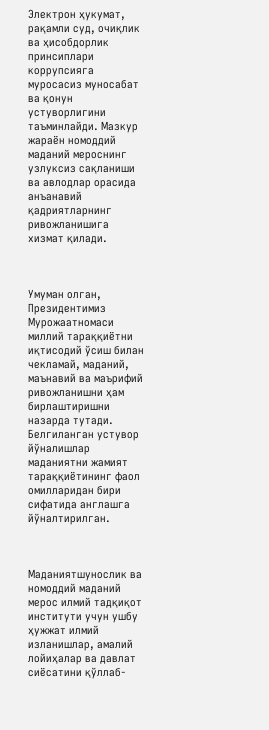Электрон ҳукумат, рақамли суд, очиқлик ва ҳисобдорлик принсиплари коррупсияга муросасиз муносабат ва қонун устуворлигини таъминлайди. Мазкур жараён номоддий маданий мероснинг узлуксиз сақланиши ва авлодлар орасида анъанавий қадриятларнинг ривожланишига хизмат қилади.



Умуман олган, Президентимиз Мурожаатномаси миллий тараққиётни иқтисодий ўсиш билан чекламай, маданий, маънавий ва маърифий ривожланишни ҳам бирлаштиришни назарда тутади. Белгиланган устувор йўналишлар маданиятни жамият тараққиётининг фаол омилларидан бири сифатида англашга йўналтирилган.



Маданиятшунослик ва номоддий маданий мерос илмий тадқиқот институти учун ушбу ҳужжат илмий изланишлар, амалий лойиҳалар ва давлат сиёсатини қўллаб-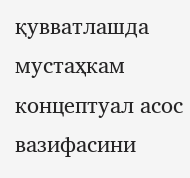қувватлашда мустаҳкам концептуал асос вазифасини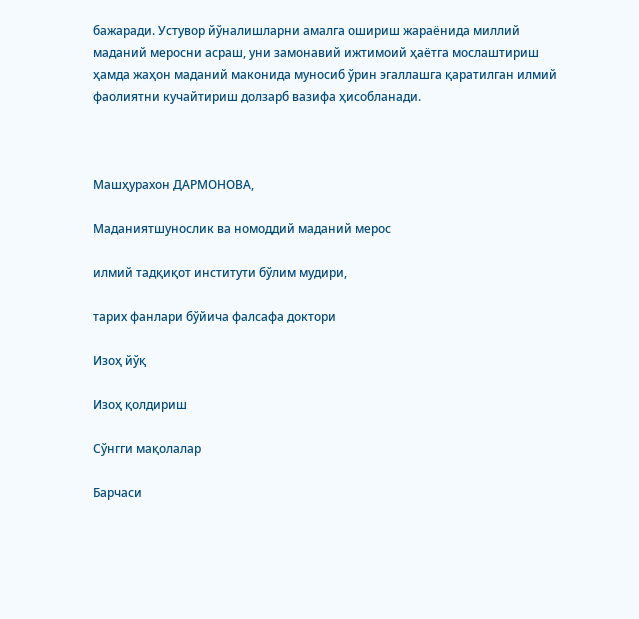бажаради. Устувор йўналишларни амалга ошириш жараёнида миллий маданий меросни асраш, уни замонавий ижтимоий ҳаётга мослаштириш ҳамда жаҳон маданий маконида муносиб ўрин эгаллашга қаратилган илмий фаолиятни кучайтириш долзарб вазифа ҳисобланади.



Машҳурахон ДАРМОНОВА,

Маданиятшунослик ва номоддий маданий мерос

илмий тадқиқот институти бўлим мудири,

тарих фанлари бўйича фалсафа доктори

Изоҳ йўқ

Изоҳ қолдириш

Сўнгги мақолалар

Барчаси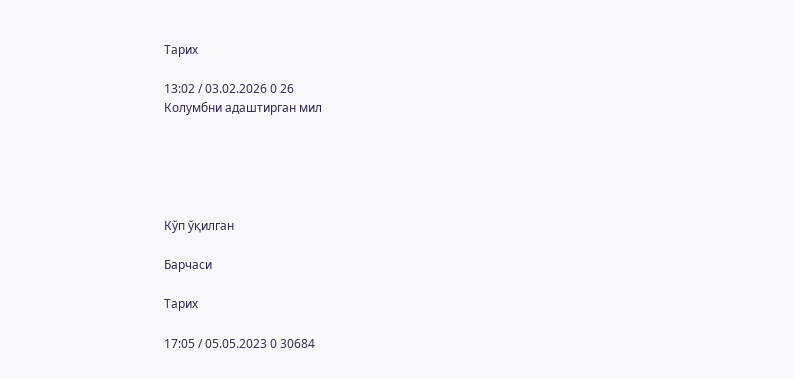Тарих

13:02 / 03.02.2026 0 26
Колумбни адаштирган мил





Кўп ўқилган

Барчаси

Тарих

17:05 / 05.05.2023 0 30684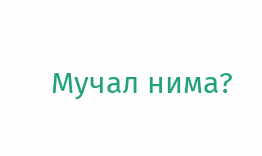Мучал нима?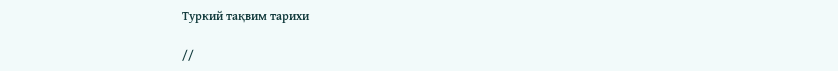Туркий тақвим тарихи

//